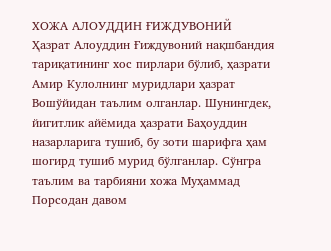ХОЖА АЛОУДДИН ҒИЖДУВОНИЙ
Ҳазрат Алоуддин Ғиждувоний нақшбандия тариқатининг хос пирлари бўлиб, ҳазрати Амир Кулолнинг муридлари ҳазрат Вошўйидан таълим олганлар. Шунингдек, йигитлик айёмида ҳазрати Баҳоуддин назарларига тушиб, бу зоти шарифга ҳам шогирд тушиб мурид бўлганлар. Сўнгра таълим ва тарбияни хожа Муҳаммад Порсодан давом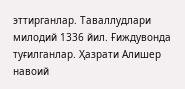эттирганлар. Таваллудлари милодий 1336 йил. Ғиждувонда туғилганлар. Ҳазрати Алишер навоий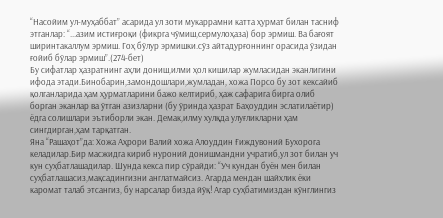“Насойим ул-муҳаббат” асарида ул зоти мукаррамни катта ҳурмат билан тасниф этганлар: “...азим истиғроқи (фикрга чўмиш,сермулоҳаза) бор эрмиш. Ва бағоят ширинтакаллум эрмиш. Гоҳ бўлур эрмишки.сўз айтадурғоннинг орасида ўзидан ғойиб бўлар эрмиш”.(274-бет)
Бу сифатлар ҳазратнинг аҳли дониш,илми ҳол кишилар жумласидан эканлигини ифода этади.Бинобарин,замондошлари,жумладан, хожа Порсо бу зот кексайиб қолганларида ҳам ҳурматларини бажо келтириб, ҳаж сафарига бирга олиб борган эканлар ва ўтган азизларни (бу ўринда ҳазрат Баҳоуддин эслатилаётир) ёдга солишлари эътиборли экан. Демак,илму хулқда улуғликларни ҳам сингдирган,ҳам тарқатган.
Яна “Рашаҳот”да: Хожа Аҳрори Валий хожа Алоуддин Ғиждувоний Бухорога келадилар.Бир масжидга кириб нуроний донишмандни учратиб,ул зот билан уч кун суҳбатлашадилар. Шунда кекса пир сўрайди: “Уч кундан буён мен билан суҳбатлашасиз,мақсадингизни англатмайсиз. Агарда мендан шайхлик ёки каромат талаб этсангиз, бу нарсалар бизда йўқ! Агар суҳбатимиздан кўнглингиз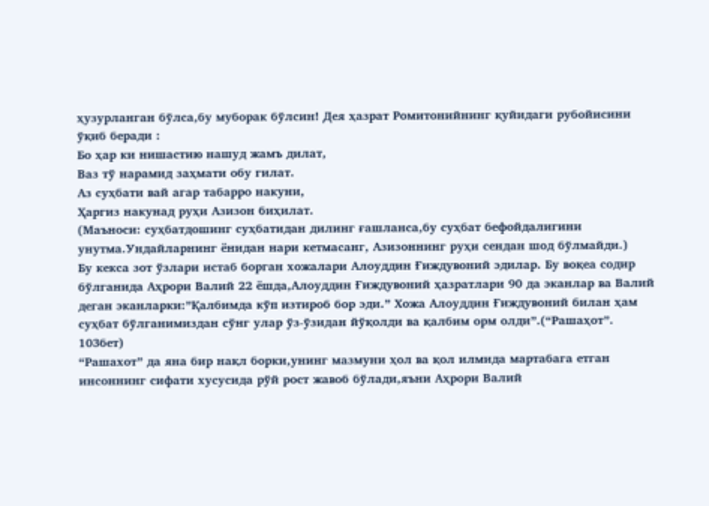ҳузурланган бўлса,бу муборак бўлсин! Дея ҳазрат Ромитонийнинг қуйидаги рубойисини ўқиб беради :
Бо ҳар ки нишастию нашуд жамъ дилат,
Ваз тў нарамид заҳмати обу гилат.
Аз суҳбати вай агар табарро накуни,
Ҳаргиз накунад руҳи Азизон биҳилат.
(Маъноси: суҳбатдошинг суҳбатидан дилинг ғашланса,бу суҳбат бефойдалигини унутма.Ундайларнинг ёнидан нари кетмасанг, Азизоннинг руҳи сендан шод бўлмайди.)
Бу кекса зот ўзлари истаб борган хожалари Алоуддин Ғиждувоний эдилар. Бу воқеа содир бўлганида Аҳрори Валий 22 ёшда,Алоуддин Ғиждувоний ҳазратлари 90 да эканлар ва Валий деган эканларки:”Қалбимда кўп изтироб бор эди.” Хожа Алоуддин Ғиждувоний билан ҳам суҳбат бўлганимиздан сўнг улар ўз-ўзидан йўқолди ва қалбим орм олди”.(“Рашаҳот”. 103бет)
“Рашахот” да яна бир нақл борки,унинг мазмуни ҳол ва қол илмида мартабага етган инсоннинг сифати хусусида рўй рост жавоб бўлади,яъни Аҳрори Валий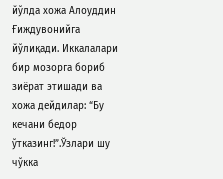йўлда хожа Алоуддин Ғиждувонийга йўлиқади. Иккалалари бир мозорга бориб зиёрат этишади ва хожа дейдилар: “Бу кечани бедор ўтказинг!”.Ўзлари шу чўкка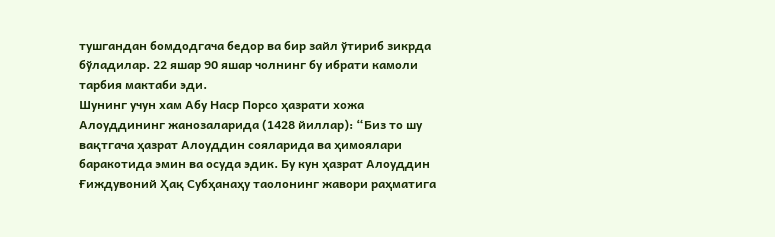тушгандан бомдодгача бедор ва бир зайл ўтириб зикрда бўладилар. 22 яшар 90 яшар чолнинг бу ибрати камоли тарбия мактаби эди.
Шунинг учун хам Абу Наср Порсо ҳазрати хожа Алоуддининг жанозаларида (1428 йиллар): “Биз то шу вақтгача ҳазрат Алоуддин сояларида ва ҳимоялари баракотида эмин ва осуда эдик. Бу кун ҳазрат Алоуддин Ғиждувоний Ҳақ Субҳанаҳу таолонинг жавори раҳматига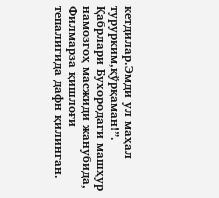кетдилар.Эмди ул маҳал турурким,қўрқаман!”.
Қабрлари Бухородаги машҳур намозгоҳ масжиди жанубида, Филмарза қишлоғи тепалигида дафн қилинган.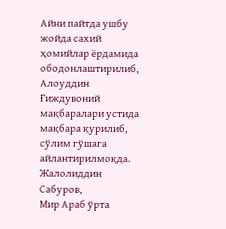Айни пайтда ушбу жойда сахий ҳомийлар ёрдамида ободонлаштирилиб, Алоуддин Ғиждувоний мақбаралари устида мақбара қурилиб, сўлим гўшага айлантирилмоқда.
Жалолиддин Сабуров,
Мир Араб ўрта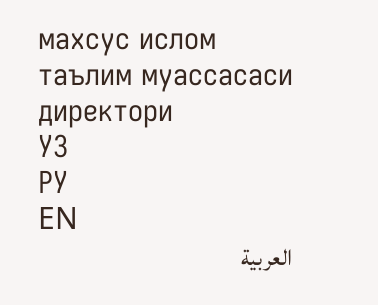махсус ислом
таълим муассасаси директори
УЗ
РУ
EN
العربية